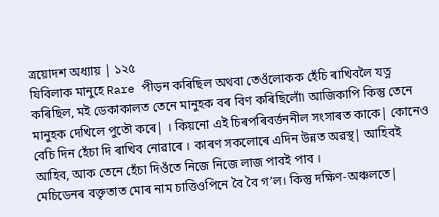ত্ৰয়োদশ অধ্যায় | ১২৫
যিবিলাক মানুহে Rare পীড়ন কৰিছিল অথবা তেওঁলোকক হেঁচি ৰাখিবলৈ যত্ন কৰিছিল, মই ডেকাকালত তেনে মানুহক বৰ বিণ কৰিছিলোঁ৷ আজিকাপি কিন্তু তেনে মানুহক দেখিলে পুতৌ কৰে| । কিয়নো এই চিৰপৰিবৰ্ত্তননীল সংসাৰত কাকে| কোনেও বেচি দিন হেঁচা দি ৰাখিব নোৱাৰে । কাৰণ সকলোৰে এদিন উন্নত অৱস্থ| আহিবই আহিব, আক তেনে হেঁচা দিওঁতে নিজে নিজে লাজ পাবই পাব ।
মেচিডেনৰ বক্তৃতাত মোৰ নাম চাত্তিওপিনে বৈ বৈ গ’ল। কিন্তু দক্ষিণ-অঞ্চলতে|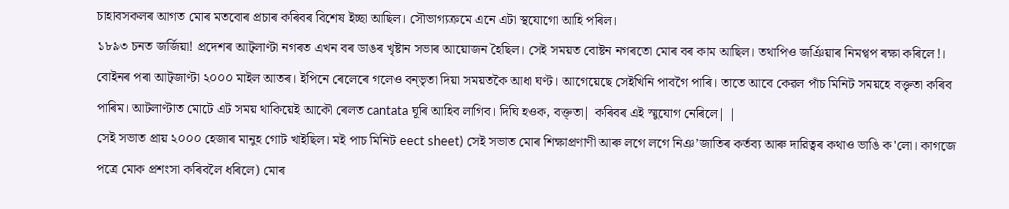চাহাবসকলৰ আগত মোৰ মতবোৰ প্রচাৰ কৰিবৰ বিশেষ ইচ্ছা আছিল। সৌভাগ্যক্ৰমে এনে এটা স্থযোগো আহি পৰিল।
১৮৯৩ চনত জর্জিয়া! প্রদেশৰ আট্লাণ্টা নগৰত এখন বৰ ডাঙৰ খৃষ্টান সভাৰ আয়োজন হৈছিল। সেই সময়ত বোষ্টন নগৰতো মোৰ বৰ কাম আছিল। তথাপিও জর্ঞিয়াৰ নিমপ্বপ ৰক্ষা কৰিলে!। বোইনৰ পৰা আট্জাণ্টা ২০০০ মাইল আতৰ। ইপিনে ৰেলেৰে গলেও বন্ভৃতা দিয়া সময়তকৈ আধা ঘণ্ট। আগেয়েছে সেইখিনি পাবগৈ পাৰি। তাতে আবে কেৱল পাঁচ মিনিট সময়হে বক্তৃতা কৰিব পাৰিম। আটলাণ্টাত মোটে এট সময় থাকিয়েই আকৌ ৰেলত cantata ঘূৰি আহিব লাগিব। দিঘি হওক, বক্ত্তা| কৰিবৰ এই স্মুযোগ নেৰিলে| |
সেই সভাত প্রায় ২০০০ হেজাৰ মানুহ গোট খাইছিল। মই পাচ মিনিট eect sheet) সেই সভাত মোৰ শিক্ষাপ্ৰণাণী আৰু লগে লগে নিঞ’জাতিৰ কর্তব্য আৰু দারিত্বৰ কথাও ভাঙি ক'লো। কাগজে পত্রে মোক প্রশংসা কৰিবলৈ ধৰিলে) মোৰ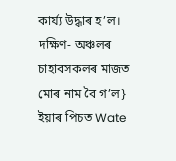কাৰ্য্য উদ্ধাৰ হ’ল। দক্ষিণ- অঞ্চলৰ চাহাবসকলৰ মাজত মোৰ নাম বৈ গ’ল}
ইয়াৰ পিচত Wate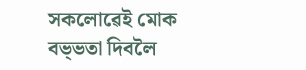সকলোৱেই মোক বভ্ভতা দিবলৈ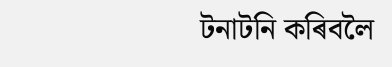টনাটনি কৰিবলৈ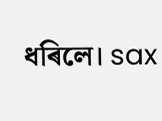ধৰিলে। sax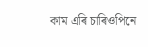কাম এৰি চাৰিওপিনে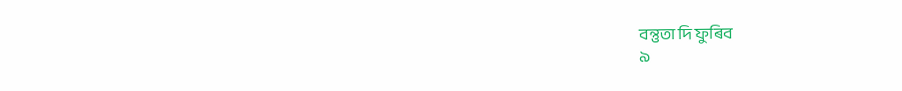বন্তুতা দি ফুৰিব
৯